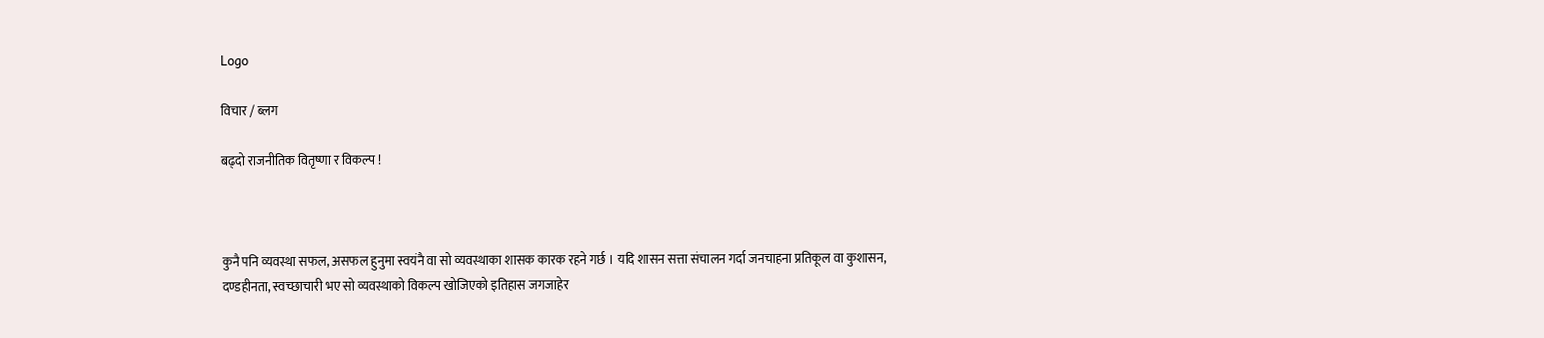Logo

विचार / ब्लग

बढ्दो राजनीतिक वितृष्णा र विकल्प !



कुनै पनि व्यवस्था सफल, असफल हुनुमा स्वयंनै वा सो व्यवस्थाका शासक कारक रहने गर्छ । यदि शासन सत्ता संचालन गर्दा जनचाहना प्रतिकूल वा कुशासन, दण्डहीनता, स्वच्छाचारी भए सो व्यवस्थाको विकल्प खोजिएको इतिहास जगजाहेर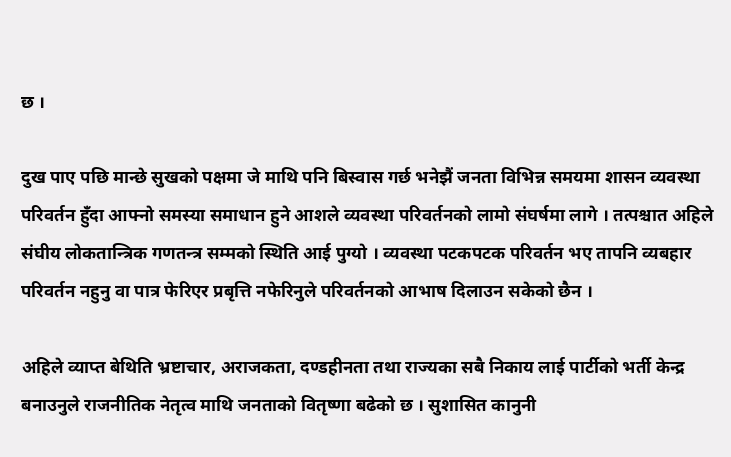छ ।

दुख पाए पछि मान्छे सुखको पक्षमा जे माथि पनि बिस्वास गर्छ भनेझैं जनता विभिन्न समयमा शासन व्यवस्था परिवर्तन हुँदा आफ्नो समस्या समाधान हुने आशले व्यवस्था परिवर्तनको लामो संघर्षमा लागे । तत्पश्चात अहिले संघीय लोकतान्त्रिक गणतन्त्र सम्मको स्थिति आई पुग्यो । व्यवस्था पटकपटक परिवर्तन भए तापनि व्यबहार परिवर्तन नहुनु वा पात्र फेरिएर प्रबृत्ति नफेरिनुले परिवर्तनको आभाष दिलाउन सकेको छैन ।

अहिले व्याप्त बेथिति भ्रष्टाचार, अराजकता, दण्डहीनता तथा राज्यका सबै निकाय लाई पार्टीको भर्ती केन्द्र बनाउनुले राजनीतिक नेतृत्व माथि जनताको वितृष्णा बढेको छ । सुशासित कानुनी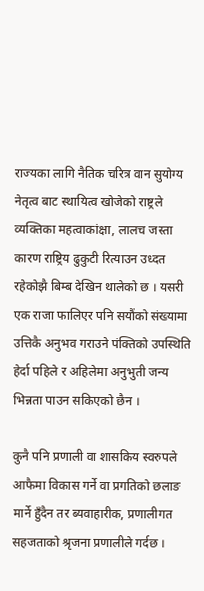राज्यका लागि नैतिक चरित्र वान सुयोग्य नेतृत्व बाट स्थायित्व खोजेको राष्ट्रले व्यक्तिका महत्वाकांक्षा, लालच जस्ता कारण राष्ट्रिय ढुकुटी रित्याउन उध्दत रहेकोझै बिम्ब देखिन थालेको छ । यसरी एक राजा फालिएर पनि सयौंको संख्यामा उत्तिकै अनुभव गराउने पंक्तिको उपस्थिति हेर्दा पहिले र अहिलेमा अनुभुती जन्य भिन्नता पाउन सकिएको छैन ।

कुनै पनि प्रणाली वा शासकिय स्वरुपले आफैमा विकास गर्ने वा प्रगतिको छलाङ मार्ने हुँदैन तर ब्यवाहारीक, प्रणालीगत सहजताको श्रृजना प्रणालीले गर्दछ ।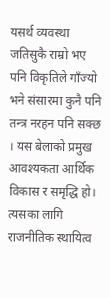यसर्थ व्यवस्था जतिसुकै राम्रो भए पनि विकृतिले गाँज्यो भने संसारमा कुनै पनि तन्त्र नरहन पनि सक्छ । यस बेलाको प्रमुख आवश्यकता आर्थिक विकास र समृद्धि हो। त्यसका लागि राजनीतिक स्थायित्व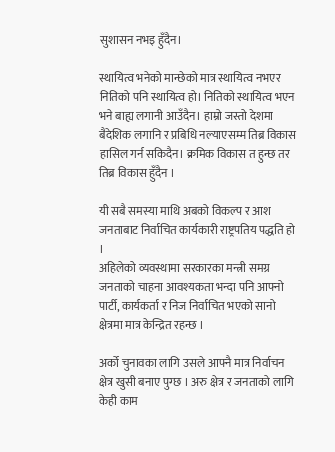सुशासन नभइ हुँदैन।

स्थायित्व भनेको मान्छेको मात्र स्थायित्व नभएर नितिको पनि स्थायित्व हो। नितिको स्थायित्व भएन भने बाह्य लगानी आउँदैन। हाम्रो जस्तो देशमा बैदेशिक लगानि र प्रबिधि नल्याएसम्म तिब्र विकास हासिल गर्न सकिदैन। क्रमिक विकास त हुन्छ तर तिब्र विकास हुँदैन ।

यी सबै समस्या माथि अबको विकल्प र आश जनताबाट निर्वाचित कार्यकारी राष्ट्रपतिय पद्धति हो ।
अहिलेको व्यवस्थामा सरकारका मन्त्री समग्र जनताको चाहना आवश्यकता भन्दा पनि आफ्नो पार्टी, कार्यकर्ता र निज निर्वाचित भएको सानो क्षेत्रमा मात्र केन्द्रित रहन्छ ।

अर्को चुनावका लागि उसले आफ्नै मात्र निर्वाचन क्षेत्र खुसी बनाए पुग्छ । अरु क्षेत्र र जनताको लागि केही काम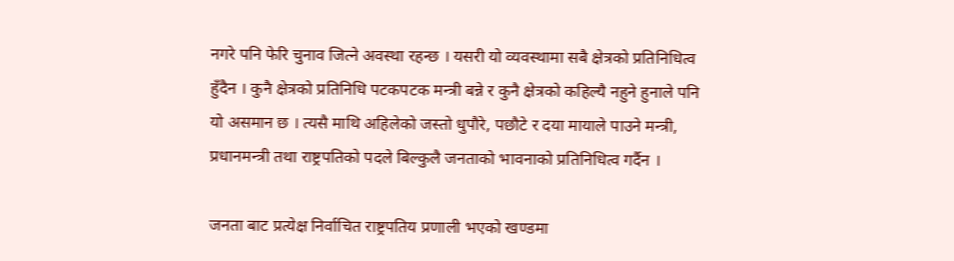नगरे पनि फेरि चुनाव जित्ने अवस्था रहन्छ । यसरी यो व्यवस्थामा सबै क्षेत्रको प्रतिनिधित्व हुँदैन । कुनै क्षेत्रको प्रतिनिधि पटकपटक मन्त्री बन्ने र कुनै क्षेत्रको कहिल्यै नहुने हुनाले पनि यो असमान छ । त्यसै माथि अहिलेको जस्तो धुपौरे, पछौटे र दया मायाले पाउने मन्त्री, प्रधानमन्त्री तथा राष्ट्रपतिको पदले बिल्कुलै जनताको भावनाको प्रतिनिधित्व गर्दैन ।

जनता बाट प्रत्येक्ष निर्वाचित राष्ट्रपतिय प्रणाली भएको खण्डमा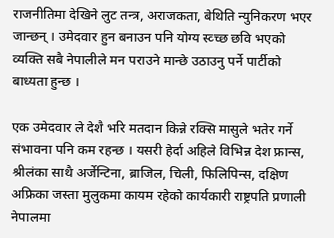राजनीतिमा देखिने लुट तन्त्र, अराजकता, बेथिति न्युनिकरण भएर जान्छन् । उमेदवार हुन बनाउन पनि योग्य स्व्च्छ छवि भएको व्यक्ति सबै नेपालीले मन पराउने मान्छे उठाउनु पर्ने पार्टीको बाध्यता हुन्छ ।

एक उमेदवार ले देशै भरि मतदान किन्ने रक्सि मासुले भतेर गर्ने संभावना पनि कम रहन्छ । यसरी हेर्दा अहिले विभिन्न देश फ्रान्स, श्रीलंका साथै अर्जेन्टिना, ब्राजिल, चिली, फिलिपिन्स, दक्षिण अफ्रिका जस्ता मुलुकमा कायम रहेको कार्यकारी राष्ट्रपति प्रणाली नेपालमा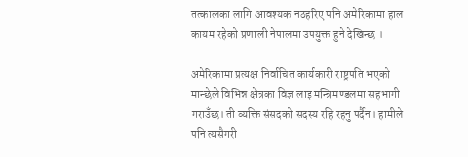तत्कालका लागि आवश्यक नठहरिए पनि अमेरिकामा हाल कायम रहेको प्रणाली नेपालमा उपयुक्त हुने देखिन्छ ।

अमेरिकामा प्रत्यक्ष निर्वाचित कार्यकारी राष्ट्रपति भएको मान्छेले विभिन्न क्षेत्रका विज्ञ लाइ मन्त्रिमण्डलमा सहभागी गराउँछ। ती व्यक्ति संसदको सदस्य रहि रहनु पर्दैन। हामीले पनि त्यसैगरी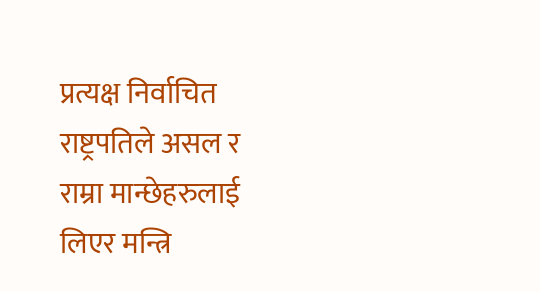प्रत्यक्ष निर्वाचित राष्ट्रपतिले असल र राम्रा मान्छेहरुलाई लिएर मन्त्रि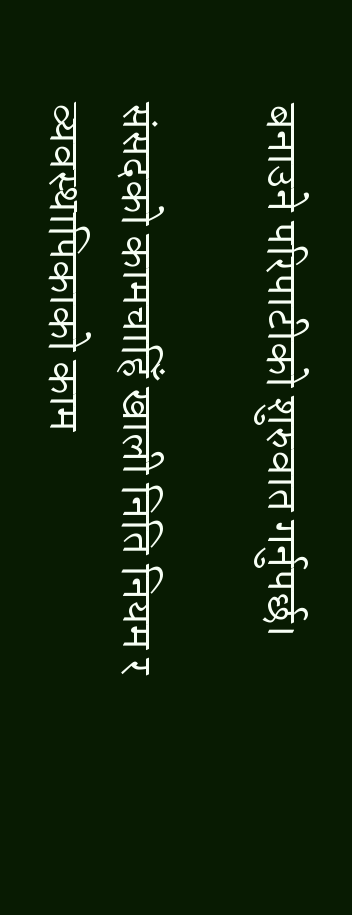बनाउने परिपाटीको शुरुवात गर्नुपर्छ।

संसदको कामचाहिँ खाली निति नियम र व्यवस्थापिकाको काम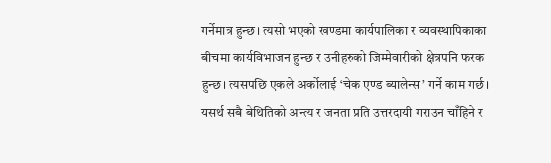गर्नेमात्र हुन्छ। त्यसो भएको खण्डमा कार्यपालिका र व्यवस्थापिकाका बीचमा कार्यविभाजन हुन्छ र उनीहरुको जिम्मेवारीको क्षेत्रपनि फरक हुन्छ। त्यसपछि एकले अर्कोलाई ‘चेक एण्ड ब्यालेन्स’ गर्ने काम गर्छ। यसर्थ सबै बेथितिको अन्त्य र जनता प्रति उत्तरदायी गराउन चाँहिने र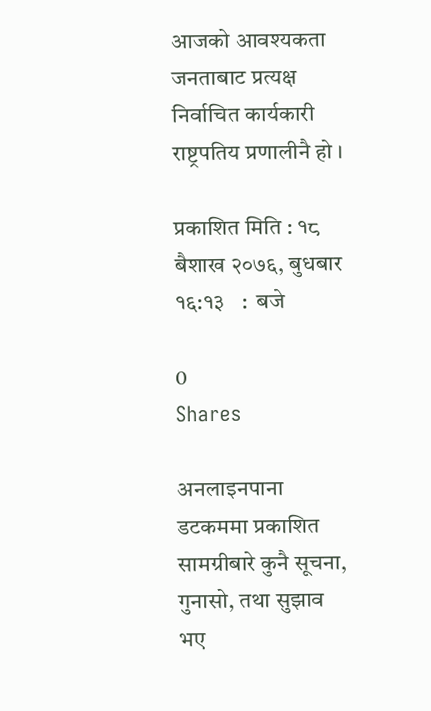आजको आवश्यकता जनताबाट प्रत्यक्ष निर्वाचित कार्यकारी राष्ट्रपतिय प्रणालीनै हो ।

प्रकाशित मिति : १८ बैशाख २०७६, बुधबार १६:१३   :  बजे

0
Shares

अनलाइनपाना डटकममा प्रकाशित सामग्रीबारे कुनै सूचना, गुनासो, तथा सुझाव भए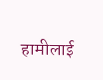हामीलाई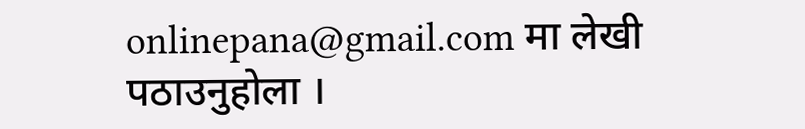onlinepana@gmail.com मा लेखी पठाउनुहोला ।